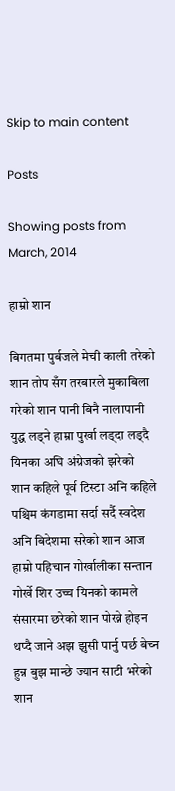Skip to main content

Posts

Showing posts from March, 2014

हाम्रो शान

बिगतमा पुर्बजले मेची काली तरेको शान तोप सँग तरबारले मुकाबिला गरेको शान पानी बिनै नालापानी युद्ध लड्ने हाम्रा पुर्खा लड्दा लड्दै यिनका अघि अंग्रेजको झरेको  शान कहिले पूर्व टिस्टा अनि कहिले पश्चिम कंगडामा सर्दा सर्दै स्वदेश अनि बिदेशमा सरेको शान आज हाम्रो पहिचान गोर्खालीका सन्तान गोर्खे शिर उच्च यिनको कामले संसारमा छरेको शान पोख्ने होइन थप्दै जाने अझ झुसी पार्नु पर्छ बेच्न हुन्न बुझ मान्छे ज्यान साटी भरेको शान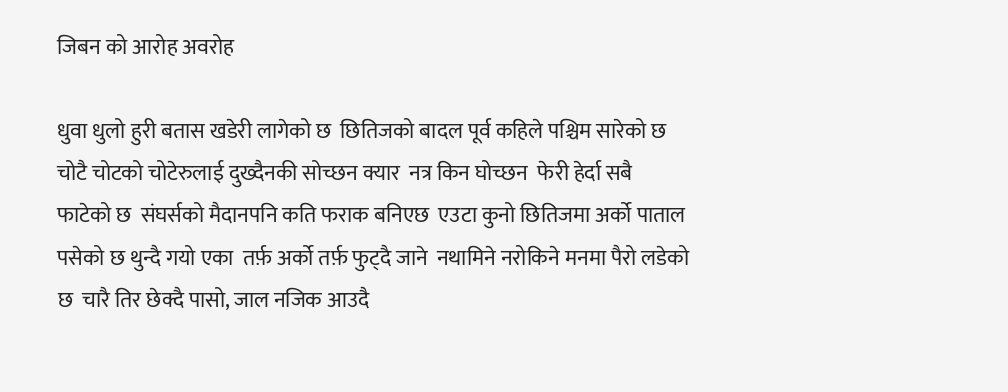जिबन को आरोह अवरोह

धुवा धुलो हुरी बतास खडेरी लागेको छ  छितिजको बादल पूर्व कहिले पश्चिम सारेको छ   चोटै चोटको चोटेरुलाई दुख्दैनकी सोच्छन क्यार  नत्र किन घोच्छन  फेरी हेर्दा सबै फाटेको छ  संघर्सको मैदानपनि कति फराक बनिएछ  एउटा कुनो छितिजमा अर्को पाताल पसेको छ थुन्दै गयो एका  तर्फ़ अर्को तर्फ़ फुट्दै जाने  नथामिने नरोकिने मनमा पैरो लडेको छ  चारै तिर छेक्दै पासो, जाल नजिक आउदै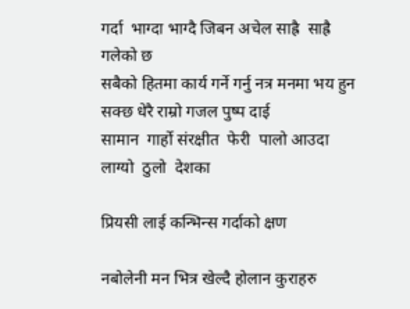गर्दा  भाग्दा भाग्दै जिबन अचेल साह्रै  साह्रै  गलेको छ
सबैको हितमा कार्य गर्ने गर्नु नत्र मनमा भय हुन सक्छ धेरै राम्रो गजल पुष्प दाई
सामान  गार्हो संरक्षीत  फेरी  पालो आउदा लाग्यो  ठुलो  देशका

प्रियसी लाई कन्भिन्स गर्दाको क्षण

नबोलेनी मन भित्र खेल्दै होलान कुराहरु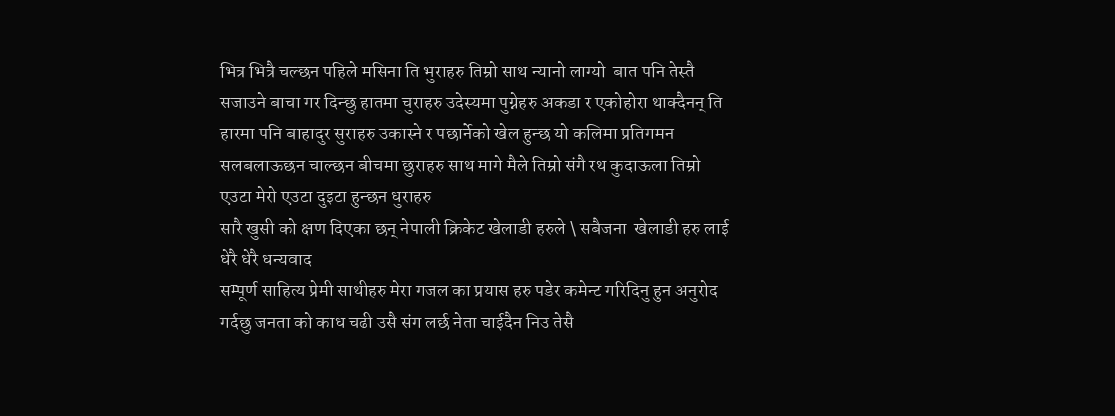भित्र भित्रै चल्छन पहिले मसिना ति भुराहरु तिम्रो साथ न्यानो लाग्यो  बात पनि तेस्तै सजाउने बाचा गर दिन्छु हातमा चुराहरु उदेस्यमा पुग्नेहरु अकडा र एकोहोरा थाक्दैनन् ति हारमा पनि बाहादुर सुराहरु उकास्ने र पछार्नेको खेल हुन्छ यो कलिमा प्रतिगमन  सलबलाऊछन चाल्छन बीचमा छुराहरु साथ मागे मैले तिम्रो संगै रथ कुदाऊला तिम्रो एउटा मेरो एउटा दुइटा हुन्छन धुराहरु
सारै खुसी को क्षण दिएका छन् नेपाली क्रिकेट खेलाडी हरुले \ सबैजना  खेलाडी हरु लाई धेरै धेरै धन्यवाद
सम्पूर्ण साहित्य प्रेमी साथीहरु मेरा गजल का प्रयास हरु पडेर कमेन्ट गरिदिनु हुन अनुरोद गर्दछु जनता को काध चढी उसै संग लर्छ नेता चाईदैन निउ तेसै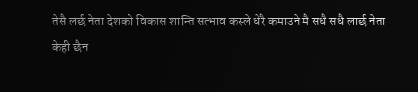तेसै लर्छ नेता देशको विकास शान्ति सत्भाव कस्ले धेरै कमाउने मै सधै सधै लार्छ नेता
केही छैन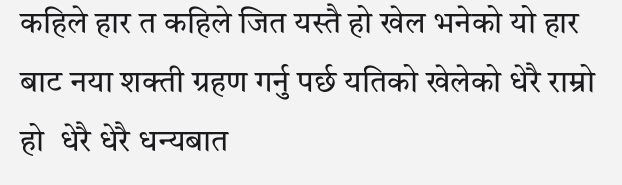कहिले हार त कहिले जित यस्तै हो खेल भनेको यो हार  बाट नया शक्ती ग्रहण गर्नु पर्छ यतिको खेलेको धेरै राम्रो हो  धेरै धेरै धन्यबात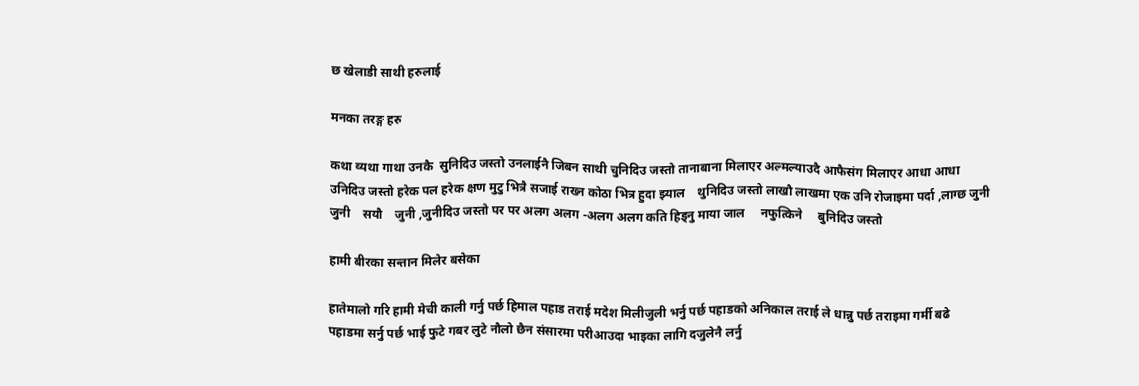छ खेलाडी साथी हरुलाई

मनका तरङ्ग हरु

कथा व्यथा गाथा उनकै  सुनिदिउ जस्तो उनलाईनै जिबन साथी चुनिदिउ जस्तो तानाबाना मिलाएर अल्मल्याउदै आफैसंग मिलाएर आधा आधा   उनिदिउ जस्तो हरेक पल हरेक क्षण मुटु भित्रै सजाई राख्न कोठा भित्र हुदा झ्याल    थुनिदिउ जस्तो लाखौ लाखमा एक उनि रोजाइमा पर्दा ,लाग्छ जुनी जुनी    सयौ    जुनी ,जुनीदिउ जस्तो पर पर अलग अलग -अलग अलग कति हिड्नु माया जाल     नफुत्किने     बुनिदिउ जस्तो

हामी बीरका सन्तान मिलेर बसेका

हातेमालो गरि हामी मेची काली गर्नु पर्छ हिमाल पहाड तराई मदेश मिलीजुली भर्नु पर्छ पहाडको अनिकाल तराई ले धान्नु पर्छ तराइमा गर्मी बढे पहाडमा सर्नु पर्छ भाई फुटे गबर लुटे नौलो छैन संसारमा परीआउदा भाइका लागि दजुलेनै लर्नु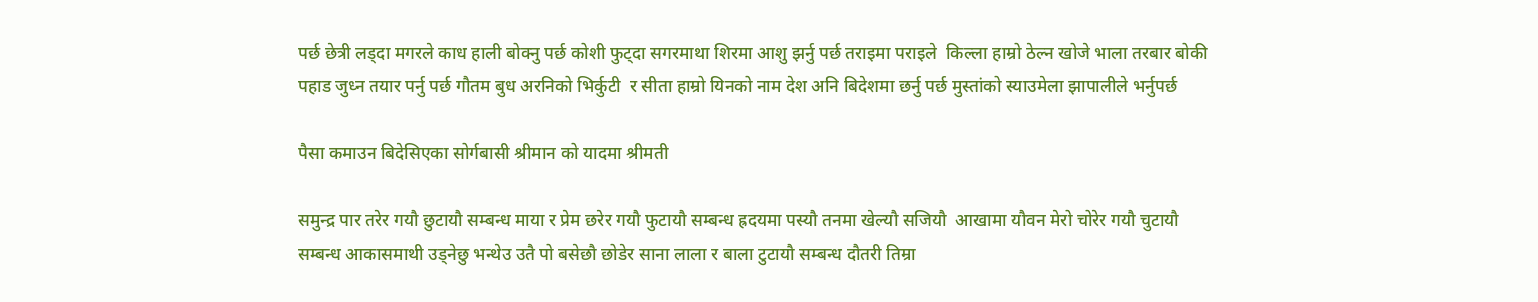पर्छ छेत्री लड्दा मगरले काध हाली बोक्नु पर्छ कोशी फुट्दा सगरमाथा शिरमा आशु झर्नु पर्छ तराइमा पराइले  किल्ला हाम्रो ठेल्न खोजे भाला तरबार बोकी पहाड जुध्न तयार पर्नु पर्छ गौतम बुध अरनिको भिर्कुटी  र सीता हाम्रो यिनको नाम देश अनि बिदेशमा छर्नु पर्छ मुस्तांको स्याउमेला झापालीले भर्नुपर्छ

पैसा कमाउन बिदेसिएका सोर्गबासी श्रीमान को यादमा श्रीमती

समुन्द्र पार तरेर गयौ छुटायौ सम्बन्ध माया र प्रेम छरेर गयौ फुटायौ सम्बन्ध ह्रदयमा पस्यौ तनमा खेल्यौ सजियौ  आखामा यौवन मेरो चोरेर गयौ चुटायौ  सम्बन्ध आकासमाथी उड्नेछु भन्थेउ उतै पो बसेछौ छोडेर साना लाला र बाला टुटायौ सम्बन्ध दौतरी तिम्रा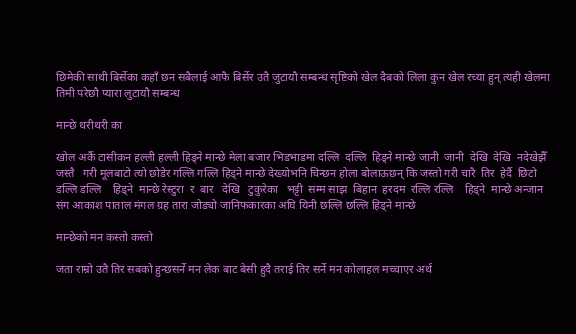छिमेकी साथी बिर्सेका कहाँ छन सबैलाई आफै बिर्सेर उतै जुटायौ सम्बन्ध सृष्टिको खेल दैबको लिला कुन खेल रच्या हुन् त्यही खेलमा तिमी परेछौ प्यारा लुटायौ सम्बन्ध

मान्छे थरीथरी का

खोल अर्कै टासीकन हल्ली हल्ली हिड्ने मान्छे मेला बजार भिडभाडमा दल्लि  दल्लि  हिड्ने मान्छे जानी  जानी  देखि  देखि  नदेखेझैँ  जस्तै   गरी मूलबाटो त्यो छोडेर गल्लि गल्लि हिड्ने मान्छे देख्योभनि चिन्छन होला बोलाऊछन् कि जस्तो गरी चारै  तिर  हेर्दै  छिटो  डल्लि डल्लि    हिड्ने  मान्छे रेस्टुरा  र  बार   देखि   टुकुरेका   भट्टी  सम्म साझ  बिहान  हरदम  रल्लि रल्लि    हिड्ने  मान्छे अन्जान संग आकाश पाताल मंगल ग्रह तारा जोड्यो जानिफकारका अघि यिनी छल्लि छल्लि हिड्ने मान्छे

मान्छेको मन कस्तो कस्तो

जता राम्रो उतै तिर सबको हुन्छसर्ने मन लेक बाट बेसी हुदै तराई तिर सर्ने मन कोलाहल मच्चाएर अर्थ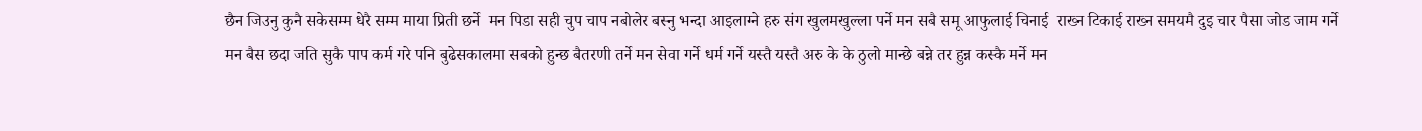छैन जिउनु कुनै सकेसम्म धेरै सम्म माया प्रिती छर्ने  मन पिडा सही चुप चाप नबोलेर बस्नु भन्दा आइलाग्ने हरु संग खुलमखुल्ला पर्ने मन सबै समू आफुलाई चिनाई  राख्न टिकाई राख्न समयमै दुइ चार पैसा जोड जाम गर्ने मन बैस छदा जति सुकै पाप कर्म गरे पनि बुढेसकालमा सबको हुन्छ बैतरणी तर्ने मन सेवा गर्ने धर्म गर्ने यस्तै यस्तै अरु के के ठुलो मान्छे बन्ने तर हुन्न कस्कै मर्ने मन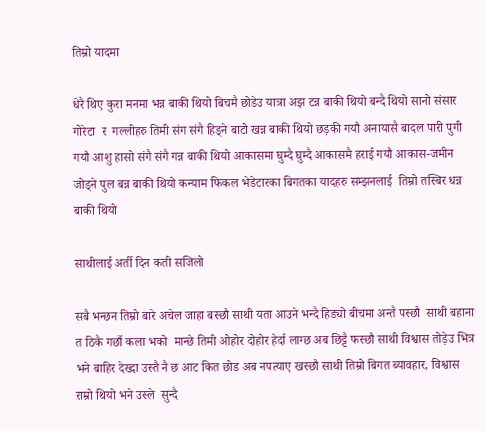तिम्रो यादमा

धेरै थिए कुरा मनमा भन्न बाकी थियो बिचमै छोडेउ यात्रा अझ टन्न बाकी थियो बन्दै थियो सानो संसार गोरेटा  र  गल्लीहरु तिमी संग संगै हिड्ने बाटो खन्न बाकी थियो छड़की गयौ अनायासै बादल पारी पुगी गयौ आशु हासो संगै संगै गन्न बाकी थियो आकासमा घुम्दै घुम्दै आकासमै हराई गयौ आकास-जमीन जोड्ने पुल बन्न बाकी थियो कन्याम फिकल भेडेटारका बिगतका यादहरु सम्झनलाई  तिम्रो तस्बिर धन्न बाकी थियो

साथीलाई अर्ती दिन कती सजिलो

सबै भन्छन तिम्रो बारे अचेल जाहा बस्छौ साथी यता आउने भन्दै हिड्यो बीचमा अन्तै पस्छौ  साथी बहाना त ठिकै गर्छौ कला भको  मान्छे तिमी ओहोर दोहोर हेर्दा लाग्छ अब छिट्टै फस्छौ साथी विश्वास तोड़ेउ भित्र भने बाहिर देख्दा उस्तै नै छ आट कित छोड अब नपत्याए खस्छौ साथी तिम्रो बिगत ब्यावहार, विश्वास राम्रो थियो भने उस्ले  सुन्दै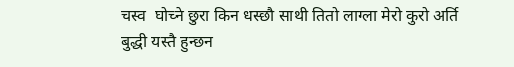चस्व  घोच्ने छुरा किन धस्छौ साथी तितो लाग्ला मेरो कुरो अर्ति बुद्धी यस्तै हुन्छन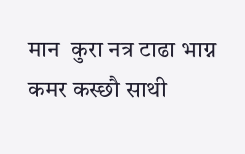मान  कुरा नत्र टाढा भाग्न कमर कस्छौ साथी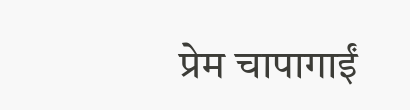प्रेम चापागाईं